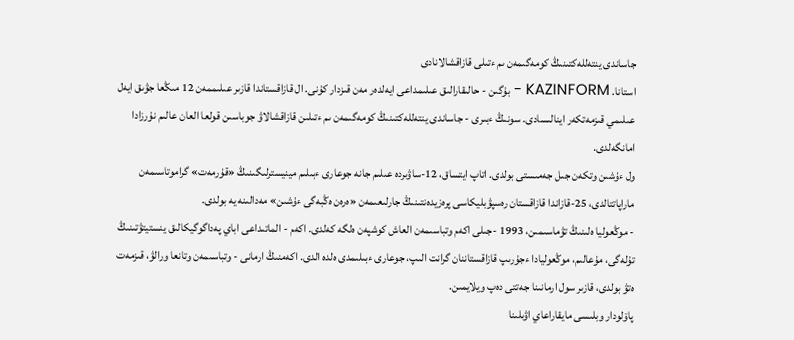جاساندى ينتەللەكتىنىڭ كومەگىمەن ىم ءتىلى قازاقشالانادى
استانا. KAZINFORM - بۇگىن - حالىقارالىق عىلىمداعى ايەلدەر مەن قىزدار كۇنى. ال قازاقستاندا قازىر عىلىممەن 12 مىڭعا جۋىق ايەل عىلىمي قىزمەتكەر اينالىسادى. سونىڭ ءبىرى - جاساندى ينتەللەكتىنىڭ كومەگىمەن ىم ءتىلىن قازاقشالاۋ جوباسىن قولعا العان عالىم نۇرزادا امانگەلدى.
ول ءۇشىن وتكەن جىل جەمىستى بولدى. اتاپ ايتساق، 12-ساۋىردە عىلىم جانە جوعارى ءبىلىم مينيسترلىگىنىڭ «قۇرمەت» گراموتاسىمەن ماراپاتتالدى، 25-قازاندا قازاقستان رەسپۋبليكاسى پرەزيدەنتىنىڭ جارلىعىمەن «ەرەن ەڭبەگى ءۇشىن» مەدالىنە يە بولدى.
- موڭعوليا ەلىنىڭ تۋماسىمىن، 1993 -جىلى اكەم وتباسىمەن العاش كوشپەن ەلگە كەلدى. اكەم - الماتىداعى اباي پەداگوگيكالىق ينستيتۋتىنىڭ تۇلەگى، مۇعالىم، موڭعوليادا ءجۇرىپ قازاقستاننان گرانت الىپ، جوعارى ءبىلىمدى ەلدە الدى. اكەمنىڭ ارمانى - وتباسىمەن وتانعا ورالۋ، قىزمەت ەتۋ بولدى، قازىر سول ارمانىنا جەتتى دەپ ويلايمىن.
پاۆلودار وبلىسى مايقاراعاي اۋىلىنا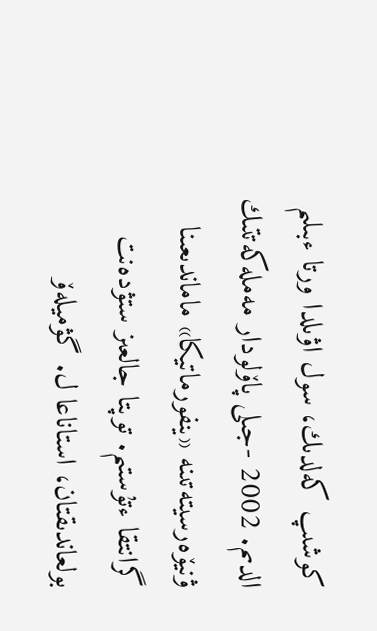كوشىپ كەلدىك، سول اۋىلدا ورتا ءبىلىم الدىم. 2002 -جىلى پاۆلودار مەملەكەتتىك ۋنيۆەرسيتەتىنە «ينفورماتيكا» ماماندىعىنا گرانتقا ءتۇستىم. توپتا جالعىز ستۋدەنت بولعاندىقتان، استاناعا ل. گۋميلەۆ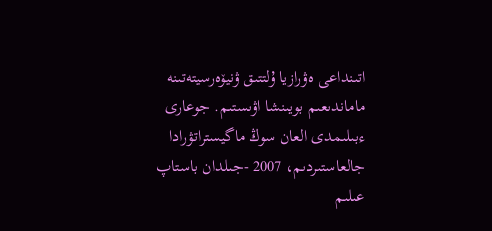اتىنداعى ەۋرازيا ۇلتتىق ۋنيۆەرسيتەتىنە ماماندىعىم بويىنشا اۋىستىم. جوعارى ءبىلىمدى العان سوڭ ماگيستراتۋرادا جالعاستىردىم، 2007 -جىلدان باستاپ عىلىم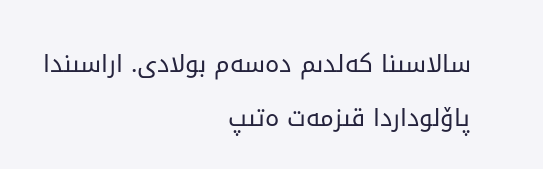سالاسىنا كەلدىم دەسەم بولادى. اراسىندا پاۆلوداردا قىزمەت ەتىپ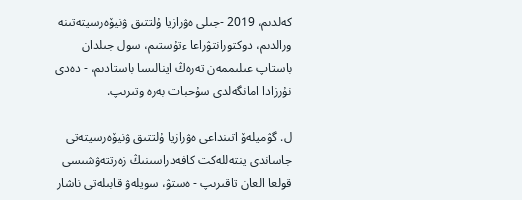كەلدىم، 2019 -جىلى ەۋرازيا ۇلتتىق ۋنيۆەرسيتەتىنە ورالدىم، دوكتورانتۋراعا ءتۇستىم، سول جىلدان باستاپ عىلىممەن تەرەڭ اينالىسا باستادىم، - دەدى نۇرزادا امانگەلدى سۇحبات بەرە وتىرىپ.

ل. گۋميلەۆ اتىنداعى ەۋرازيا ۇلتتىق ۋنيۆەرسيتەتى جاساندى ينتەللەكت كافەدراسىنىڭ زەرتتەۋشىسى قولعا العان تاقىرىپ - ەستۋ، سويلەۋ قابىلەتى ناشار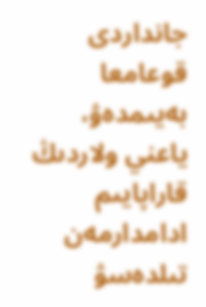جانداردى قوعامعا بەيىمدەۋ، ياعني ولاردىڭ قاراپايىم ادامدارمەن تىلدەسۋ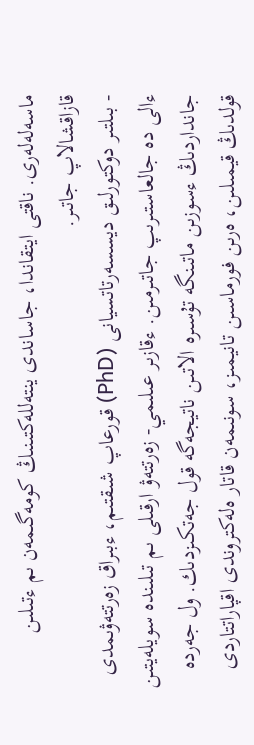ماسەلەلەرى. ناقتى ايتقاندا، جاساندى ينتەللەكتىنىڭ كومەگىمەن ىم ءتىلىن قازاقشالاپ جاتىر.
- بىلتىر دوكتورلىق ديسسەرتاتسيانى (PhD) قورعاپ شىقتىم، ءبىراق زەرتتەۋىمدى ءالى دە جالعاستىرىپ جاتىرمىن. ءقازىر عىلىمي- زەرتتەۋ ارقىلى ىم تىلىندە سويلەيتىن جانداردىڭ ءسوزىن ماتىنگە تۇسىرە الاتىن ناتيجەگە قول جەتكىزدىك. ول جەردە قولدىڭ قيمىلىن، ەرىن فورماسىن تانيمىز، سونىمەن قاتار ەلەكتروندى اقپاراتتاردى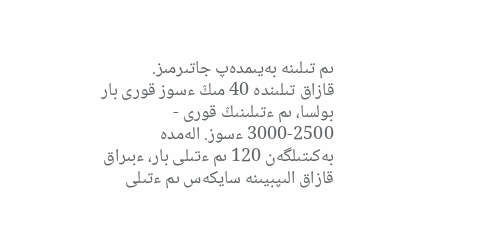ىم تىلىنە بەيىمدەپ جاتىرمىز.
قازاق تىلىندە 40 مىڭ ءسوز قورى بار بولسا، ىم ءتىلىنىڭ قورى - 2500-3000 ءسوز. الەمدە بەكىتىلگەن 120 ىم ءتىلى بار، ءبىراق قازاق الىپبيىنە سايكەس ىم ءتىلى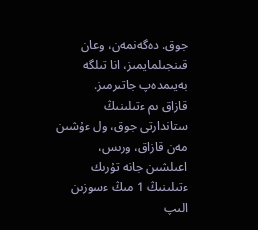جوق. دەگەنمەن، وعان قىنجىلمايمىز، انا تىلگە بەيىمدەپ جاتىرمىز.
قازاق ىم ءتىلىنىڭ ستاندارتى جوق، ول ءۇشىن مەن قازاق، ورىس، اعىلشىن جانە تۇرىك ءتىلىنىڭ 1 مىڭ ءسوزىن الىپ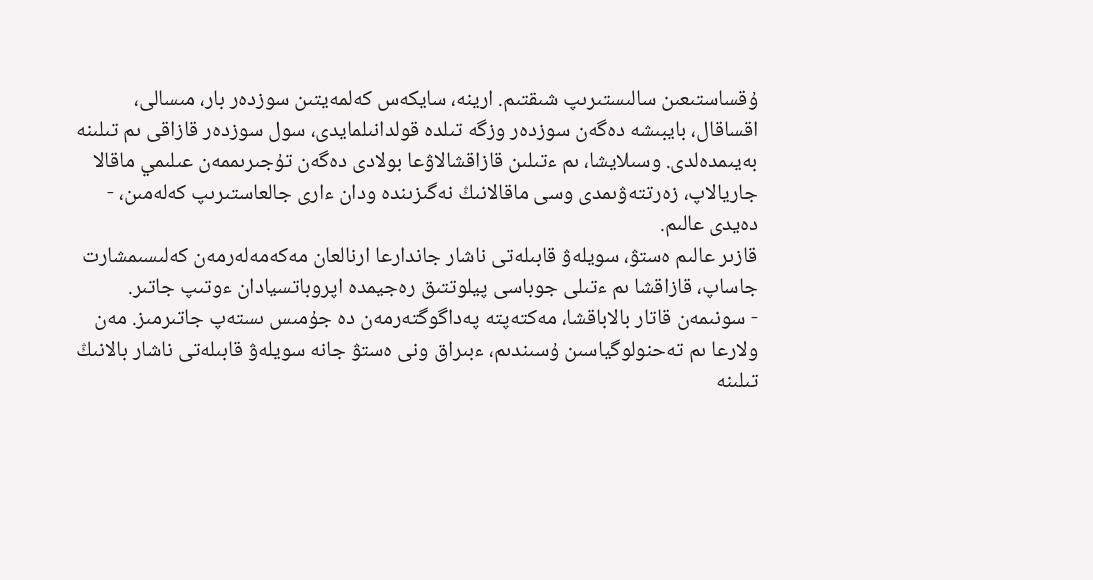ۇقساستىعىن سالىستىرىپ شىقتىم. ارينە، سايكەس كەلمەيتىن سوزدەر بار، مىسالى، اقساقال، بايبىشە دەگەن سوزدەر وزگە تىلدە قولدانىلمايدى، سول سوزدەر قازاقى ىم تىلىنە بەيىمدەلدى. وسىلايشا، ىم ءتىلىن قازاقشالاۋعا بولادى دەگەن تۇجىرىممەن عىلىمي ماقالا جاريالاپ، زەرتتەۋىمدى وسى ماقالانىڭ نەگىزىندە ودان ءارى جالعاستىرىپ كەلەمىن، - دەيدى عالىم.
قازىر عالىم ەستۋ، سويلەۋ قابىلەتى ناشار جاندارعا ارنالعان مەكەمەلەرمەن كەلىسىمشارت جاساپ، قازاقشا ىم ءتىلى جوباسى پيلوتتىق رەجيمدە اپروباتسيادان ءوتىپ جاتىر.
- سونىمەن قاتار بالاباقشا، مەكتەپتە پەداگوگتەرمەن دە جۇمىس ىستەپ جاتىرمىز. مەن ولارعا ىم تەحنولوگياسىن ۇسىندىم، ءبىراق ونى ەستۋ جانە سويلەۋ قابىلەتى ناشار بالانىڭ تىلىنە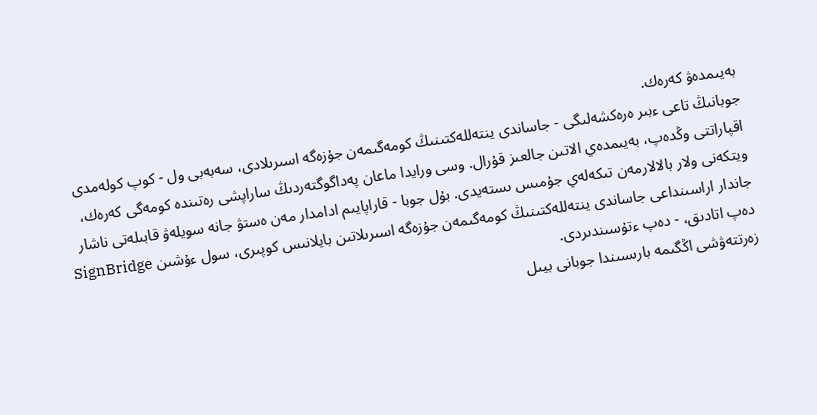بەيىمدەۋ كەرەك.
جوبانىڭ تاعى ءبىر ەرەكشەلىگى - جاساندى ينتەللەكتىنىڭ كومەگىمەن جۇزەگە اسىرىلادى، سەبەبى ول - كوپ كولەمدى اقپاراتتى وڭدەپ، بەيىمدەي الاتىن جالعىز قۇرال. وسى ورايدا ماعان پەداگوگتەردىڭ ساراپشى رەتىندە كومەگى كەرەك، ويتكەنى ولار بالالارمەن تىكەلەي جۇمىس ىستەيدى. بۇل جوبا - قاراپايىم ادامدار مەن ەستۋ جانە سويلەۋ قابىلەتى ناشار جاندار اراسىنداعى جاساندى ينتەللەكتىنىڭ كومەگىمەن جۇزەگە اسىرىلاتىن بايلانىس كوپىرى، سول ءۇشىن SignBridge دەپ اتادىق، - دەپ ءتۇسىندىردى.
زەرتتەۋشى اڭگىمە بارىسىندا جوبانى بيىل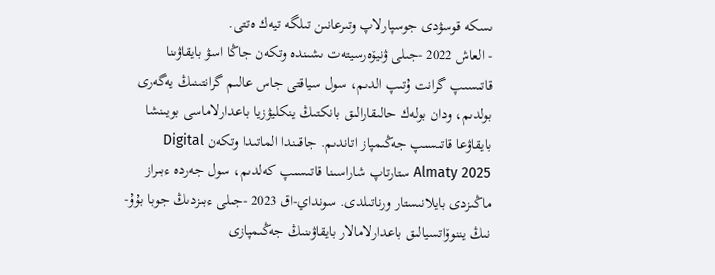ىسكە قوسۋدى جوسپارلاپ وتىرعانىن تىلگە تيەك ەتتى.
- العاش 2022 -جىلى ۋنيۆەرسيتەت ىشىندە وتكەن جاڭا اسۋ بايقاۋىنا قاتىسىپ گرانت ۇتىپ الدىم، سول سياقتى جاس عالىم گرانتىنىڭ يەگەرى بولدىم، ودان بولەك حالىقارالىق بانكتىڭ ينكليۋزيا باعدارلاماسى بويىنشا بايقاۋعا قاتىسىپ جەڭىمپاز اتاندىم. جاقىندا الماتىدا وتكەن Digital Almaty 2025 ستارتاپ شاراسىنا قاتىسىپ كەلدىم، سول جەردە ءبىراز ماڭىزدى بايلانىستار ورناتىلدى. سونداي-اق 2023 -جىلى ءبىزدىڭ جوبا بۇۇ- نىڭ يننوۆاتسيالىق باعدارلامالار بايقاۋىنىڭ جەڭىمپازى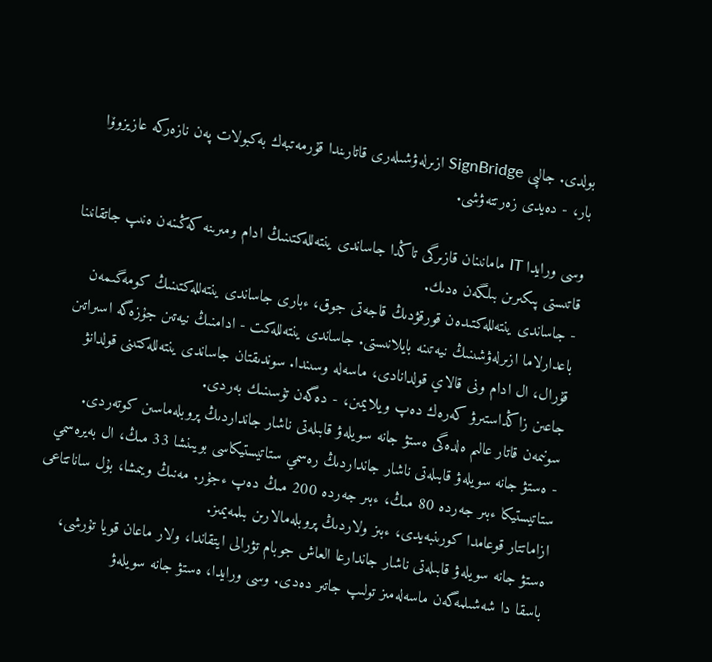بولدى. جالپى SignBridge ازىرلەۋشىلەرى قاتارىندا قۇرمەتبەك بەكبولات پەن نازەركە عازيزوۆا بار، - دەيدى زەرتتەۋشى.

وسى ورايدا IT مامانىنان قازىرگى تاڭدا جاساندى ينتەللەكتىنىڭ ادام ومىرىنە كەڭىنەن ەنىپ جاتقانىنا قاتىستى پىكىرىن بىلگەن ەدىك.
- جاساندى ينتەللەكتىدەن قورقۋدىڭ قاجەتى جوق، ءبارى جاساندى ينتەللەكتىنىڭ كومەگىمەن باعدارلاما ازىرلەۋشىنىڭ نيەتىنە بايلانىستى. جاساندى ينتەللەكت - ادامنىڭ نيەتىن جۇزەگە اسىراتىن قۇرال، ال ادام ونى قالاي قولدانادى، ماسەلە وسىندا. سوندىقتان جاساندى ينتەللەكتىنى قولدانۋ جاعىن زاڭداستىرۋ كەرەك دەپ ويلايمىن، - دەگەن تۇسىنىك بەردى.
سونىمەن قاتار عالىم ەلدەگى ەستۋ جانە سويلەۋ قابىلەتى ناشار جانداردىڭ پروبلەماسىن كوتەردى.
- ەستۋ جانە سويلەۋ قابىلەتى ناشار جانداردىڭ رەسمي ستاتيستيكاسى بويىنشا 33 مىڭ، ال بەيرەسمي ستاتيستيكا ءبىر جەردە 80 مىڭ، ءبىر جەردە 200 مىڭ دەپ ءجۇر. مەنىڭ ويىمشا، بۇل ساناتتاعى ازاماتتار قوعامدا كورىنبەيدى، ءبىز ولاردىڭ پروبلەمالارىن بىلمەيمىز.
ەستۋ جانە سويلەۋ قابىلەتى ناشار جاندارعا العاش جوبام تۋرالى ايتقاندا، ولار ماعان قويا تۇرشى، باسقا دا شەشىلمەگەن ماسەلەمىز تولىپ جاتىر دەدى. وسى ورايدا، ەستۋ جانە سويلەۋ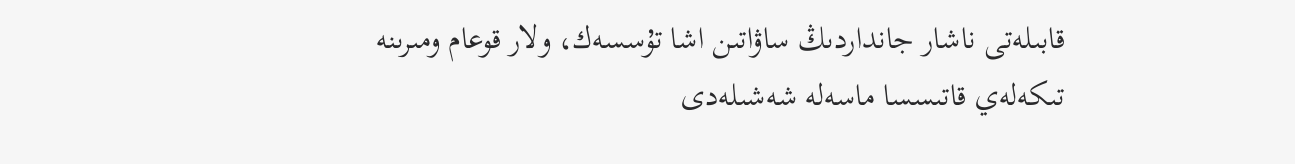قابىلەتى ناشار جانداردىڭ ساۋاتىن اشا تۇسسەك، ولار قوعام ومىرىنە تىكەلەي قاتىسسا ماسەلە شەشىلەدى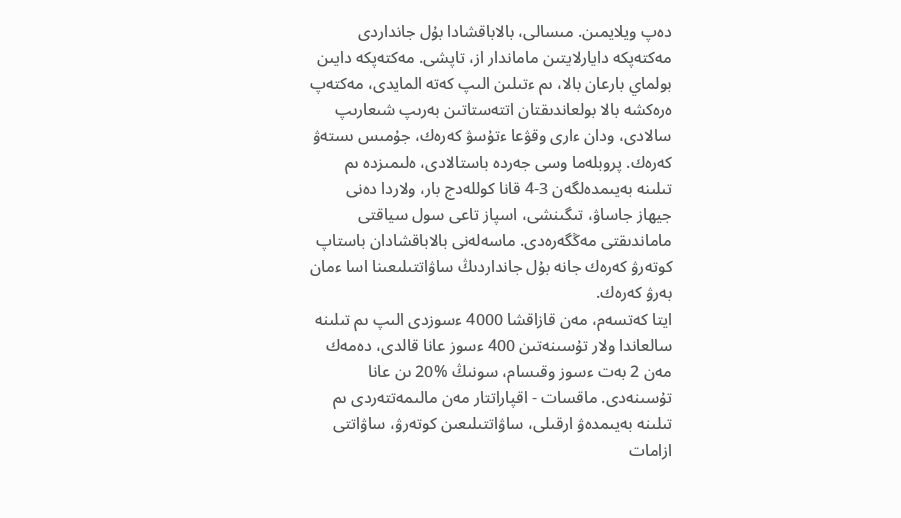دەپ ويلايمىن. مىسالى، بالاباقشادا بۇل جانداردى مەكتەپكە دايارلايتىن ماماندار از، تاپشى. مەكتەپكە دايىن بولماي بارعان بالا، ىم ءتىلىن الىپ كەتە المايدى، مەكتەپ ەرەكشە بالا بولعاندىقتان اتتەستاتىن بەرىپ شىعارىپ سالادى، ودان ءارى وقۋعا ءتۇسۋ كەرەك، جۇمىس ىستەۋ كەرەك. پروبلەما وسى جەردە باستالادى، ەلىمىزدە ىم تىلىنە بەيىمدەلگەن 3-4 قانا كوللەدج بار، ولاردا دەنى جيھاز جاساۋ، تىگىنشى، اسپاز تاعى سول سياقتى ماماندىقتى مەڭگەرەدى. ماسەلەنى بالاباقشادان باستاپ كوتەرۋ كەرەك جانە بۇل جانداردىڭ ساۋاتتىلىعىنا اسا ءمان بەرۋ كەرەك.
ايتا كەتسەم، مەن قازاقشا 4000 ءسوزدى الىپ ىم تىلىنە سالعاندا ولار تۇسىنەتىن 400 ءسوز عانا قالدى، دەمەك مەن 2 بەت ءسوز وقىسام، سونىڭ %20 ىن عانا تۇسىنەدى. ماقسات - اقپاراتتار مەن مالىمەتتەردى ىم تىلىنە بەيىمدەۋ ارقىلى، ساۋاتتىلىعىن كوتەرۋ، ساۋاتتى ازامات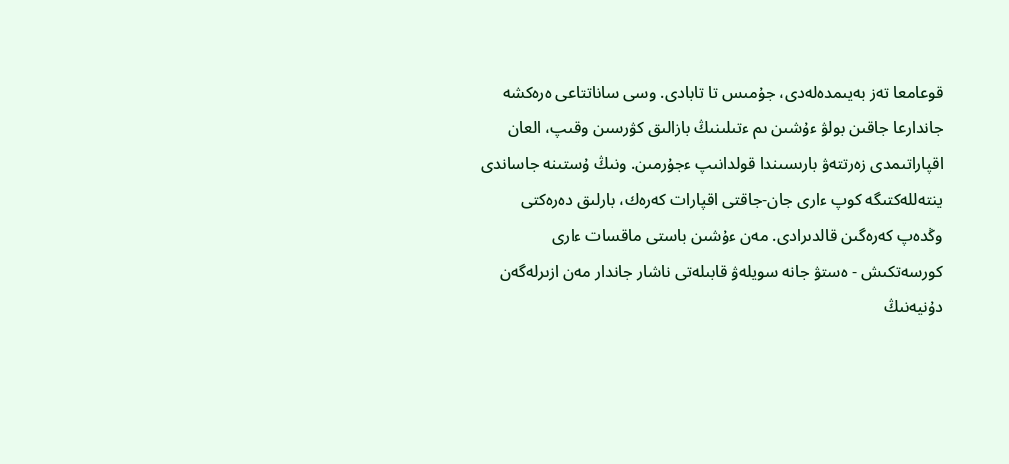قوعامعا تەز بەيىمدەلەدى، جۇمىس تا تابادى. وسى ساناتتاعى ەرەكشە جاندارعا جاقىن بولۋ ءۇشىن ىم ءتىلىنىڭ بازالىق كۋرسىن وقىپ، العان اقپاراتىمدى زەرتتەۋ بارىسىندا قولدانىپ ءجۇرمىن. ونىڭ ۇستىنە جاساندى ينتەللەكتىگە كوپ ءارى جان-جاقتى اقپارات كەرەك، بارلىق دەرەكتى وڭدەپ كەرەگىن قالدىرادى. مەن ءۇشىن باستى ماقسات ءارى كورسەتكىش - ەستۋ جانە سويلەۋ قابىلەتى ناشار جاندار مەن ازىرلەگەن دۇنيەنىڭ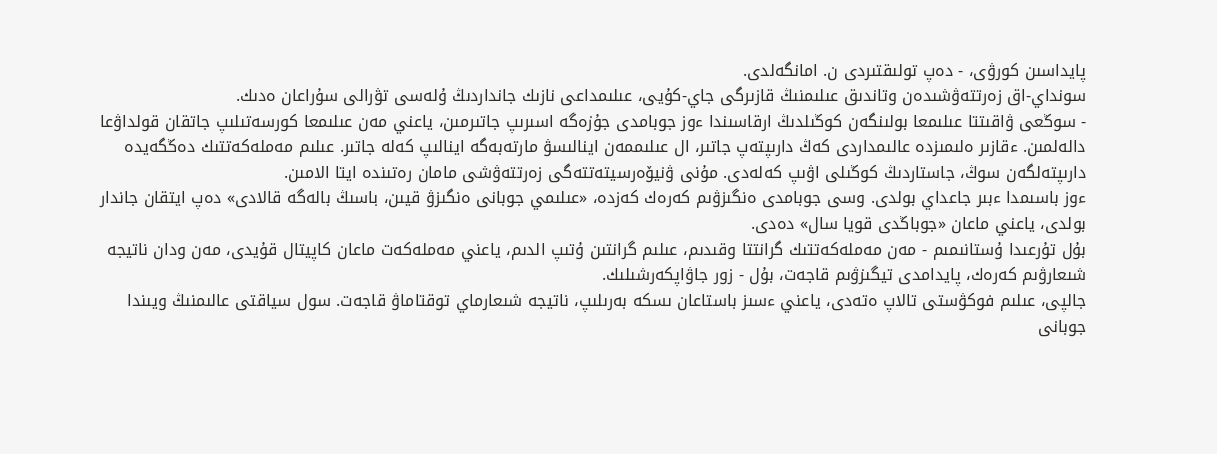پايداسىن كورۋى، - دەپ تولىقتىردى ن. امانگەلدى.
سونداي-اق زەرتتەۋشىدەن وتاندىق عىلىمنىڭ قازىرگى جاي-كۇيى، عىلىمداعى نازىك جانداردىڭ ۇلەسى تۋرالى سۇراعان ەدىك.
- سوڭعى ۋاقىتتا عىلىمعا بولىنگەن كوڭىلدىڭ ارقاسىندا ءوز جوبامدى جۇزەگە اسىرىپ جاتىرمىن، ياعني مەن عىلىمعا كورسەتىلىپ جاتقان قولداۋعا دالەلمىن. ءقازىر ەلىمىزدە عالىمداردى كەڭ دارىپتەپ جاتىر، ال عىلىممەن اينالىسۋ مارتەبەگە اينالىپ كەلە جاتىر. عىلىم مەملەكەتتىك دەڭگەيدە دارىپتەلگەن سوڭ، جاستاردىڭ كوڭىلى اۋىپ كەلەدى. مۇنى ۋنيۆەرسيتەتتەگى زەرتتەۋشى مامان رەتىندە ايتا الامىن.
ءوز باسىمدا ءبىر جاعداي بولدى. وسى جوبامدى ەنگىزۋىم كەرەك كەزدە، «عىلىمي جوبانى ەنگىزۋ قيىن، باسىڭ بالەگە قالادى» دەپ ايتقان جاندار بولدى، ياعني ماعان «جوباڭدى قويا سال» دەدى.
بۇل تۇرعىدا ۇستانىمىم - مەن مەملەكەتتىك گرانتتا وقىدىم، عىلىم گرانتىن ۇتىپ الدىم، ياعني مەملەكەت ماعان كاپيتال قۇيدى، مەن ودان ناتيجە شىعارۋىم كەرەك، پايدامدى تيگىزۋىم قاجەت، بۇل - زور جاۋاپكەرشىلىك.
جالپى، عىلىم فوكۋستى تالاپ ەتەدى، ياعني ءسىز باستاعان ىسكە بەرىلىپ، ناتيجە شىعارماي توقتاماۋ قاجەت. سول سياقتى عالىمنىڭ ويىندا جوبانى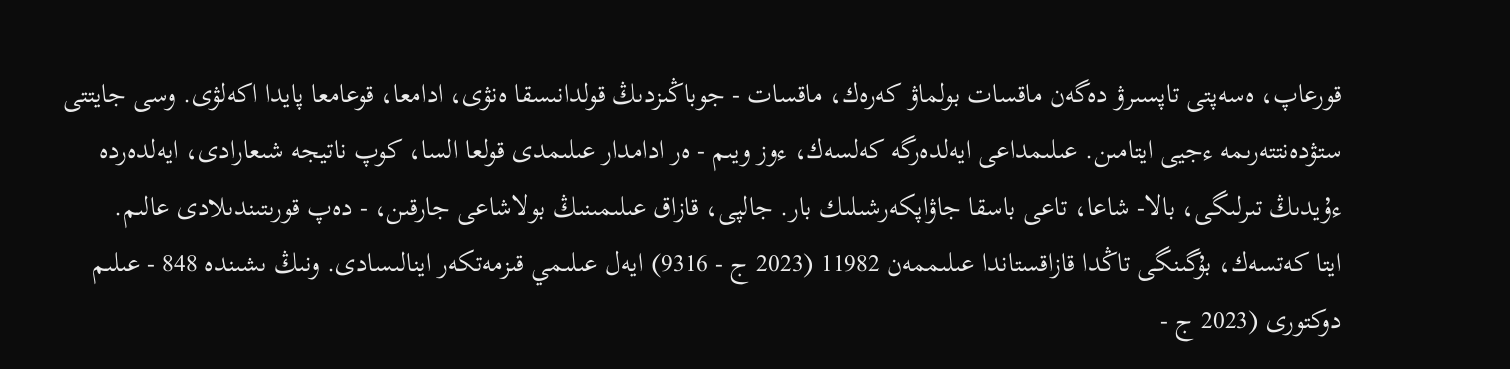قورعاپ، ەسەپتى تاپسىرۋ دەگەن ماقسات بولماۋ كەرەك، ماقسات - جوباڭىزدىڭ قولدانىسقا ەنۋى، ادامعا، قوعامعا پايدا اكەلۋى. وسى جايتتى ستۋدەنتتەرىمە ءجيى ايتامىن. عىلىمداعى ايەلدەرگە كەلسەك، ءوز ويىم - ەر ادامدار عىلىمدى قولعا السا، كوپ ناتيجە شىعارادى، ايەلدەردە ءۇيدىڭ تىرلىگى، بالا- شاعا، تاعى باسقا جاۋاپكەرشىلىك بار. جالپى، قازاق عىلىمىنىڭ بولاشاعى جارقىن، - دەپ قورىتىندىلادى عالىم.
ايتا كەتسەك، بۇگىنگى تاڭدا قازاقستاندا عىلىممەن 11982 (2023 ج - 9316) ايەل عىلىمي قىزمەتكەر اينالىسادى. ونىڭ ىشىندە 848 - عىلىم دوكتورى (2023 ج -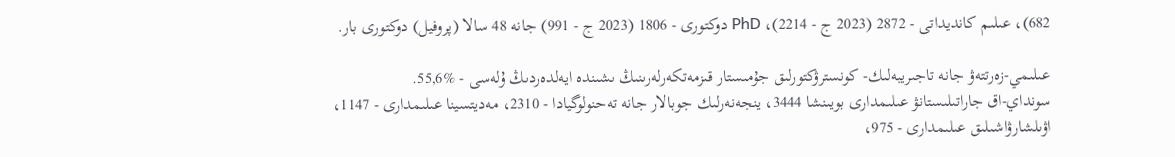682)، عىلىم كانديداتى - 2872 (2023 ج - 2214)، PhD دوكتورى - 1806 (2023 ج - 991) جانە 48 سالا (پروفيل) دوكتورى بار.

عىلىمي-زەرتتەۋ جانە تاجىريبەلىك- كونسترۋكتورلىق جۇمىستار قىزمەتكەرلەرىنىڭ ىشىندە ايەلدەردىڭ ۇلەسى - %55,6.
سونداي-اق جاراتىلىستانۋ عىلىمدارى بويىنشا 3444، ينجەنەرلىك جوبالار جانە تەحنولوگيادا - 2310، مەديتسينا عىلىمدارى - 1147، اۋىلشارۋاشىلىق عىلىمدارى - 975،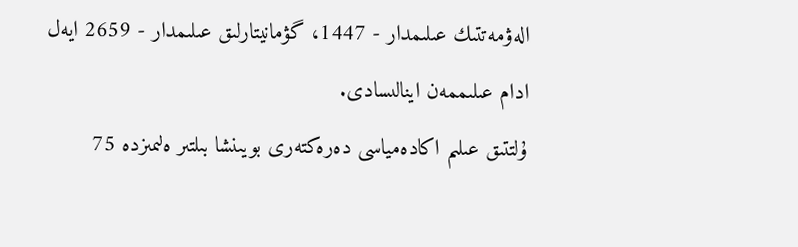الەۋمەتتىك عىلىمدار - 1447، گۋمانيتارلىق عىلىمدار - 2659 ايەل ادام عىلىممەن اينالىسادى.
ۇلتتىق عىلىم اكادەمياسى دەرەكتەرى بويىنشا بىلتىر ەلىمىزدە 75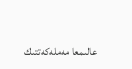عالىمعا مەملەكەتتىك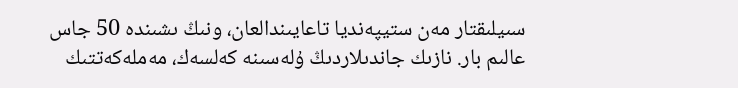سىيلىقتار مەن ستيپەنديا تاعايىندالعان، ونىڭ ىشىندە 50 جاس عالىم بار. نازىك جاندىلاردىڭ ۇلەسىنە كەلسەك، مەملەكەتتىك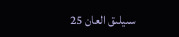سىيلىق العان 25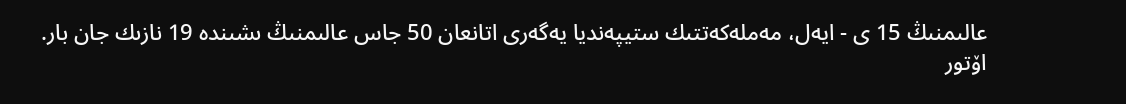عالىمنىڭ 15 ى - ايەل، مەملەكەتتىك ستيپەنديا يەگەرى اتانعان 50 جاس عالىمنىڭ ىشىندە 19 نازىك جان بار.
اۆتور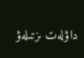داۋلەت ىزتىلەۋ